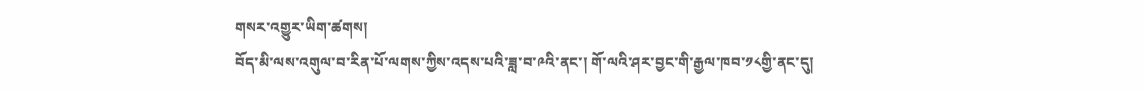གསར་འགྱུར་ཡིག་ཚགས།
བོད་མི་ལས་འགུལ་བ་རིན་པོ་ལགས་ཀྱིས་འདས་པའི་ཟླ་བ་༩འི་ནང་། གོ་ལའི་ཤར་བྱང་གི་རྒྱལ་ཁབ་༡༨གྱི་ནང་དུ།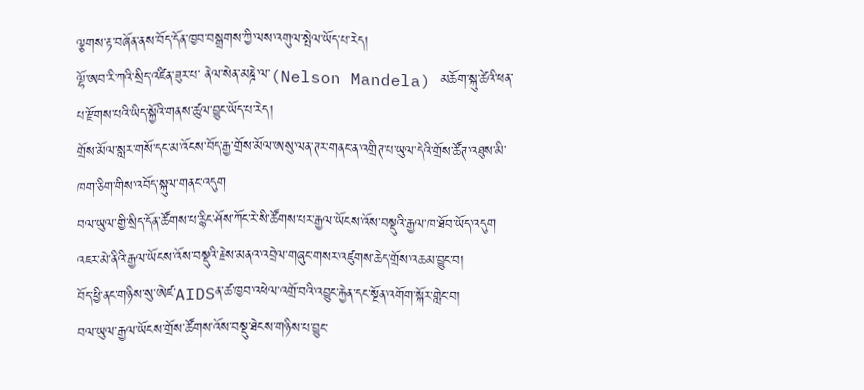ལྕགས་རྟ་བཞོན་ནས་བོད་དོན་ཁྱབ་བསྒྲགས་ཀྱི་ལས་འགུལ་སྤེལ་ཡོད་པ་རེད།
ལྷོ་ཨབ་རི་ཀའི་སྲིད་འཛིན་ཟུར་པ་ ནེལ་སེན་མཎྜེ་ལ་(Nelson Mandela) མཆོག་སྐུ་ཚེའི་ཕན་པ་རྫོགས་པའི་ཡིད་སྐྱོའི་གནས་ཚུལ་བྱུང་ཡོད་པ་རེད།
གྲོས་མོལ་སླར་གསོ་དང་མ་འོངས་བོད་རྒྱ་གྲོས་མོལ་ཨསུ་ལན་ཊར་གནང་ན་འགྲིཊ་པ་ཡུལ་དེའི་གྲོས་ཚོཊ་འཐུས་མི་ཁག་ཅིག་གིས་འབོད་སྐུལ་གནང་འདུག
བལ་ཡུལ་གྱི་སྲིད་དོན་ཚོགས་པ་རྙིང་ཤོས་ཀོང་རེ་སི་ཚོགས་པར་རྒྱལ་ཡོངས་འོས་བསྡུའི་རྒྱལ་ཁ་ཐོབ་ཡོད་འདུག
འཇར་མེ་ནིའི་རྒྱལ་ཡོངས་འོས་བསྡུའི་རྗེས་མནའ་འབྲེལ་གཞུང་གསར་འཛུགས་ཆེད་གྲོས་འཆམ་བྱུང་བ།
བོད་ཕྱི་ནང་གཉིས་སུ་ཨེཛ་AIDSན་ཚ་ཁྱབ་འཕེལ་འགྲོ་བའི་འབྱུང་རྐྱེན་དང་སྔོན་འགོག་སྐོར་གླེང་བ།
བལ་ཡུལ་རྒྱལ་ཡོངས་གྲོས་ཚོགས་འོས་བསྡུ་ཐེངས་གཉིས་པ་བྱུང་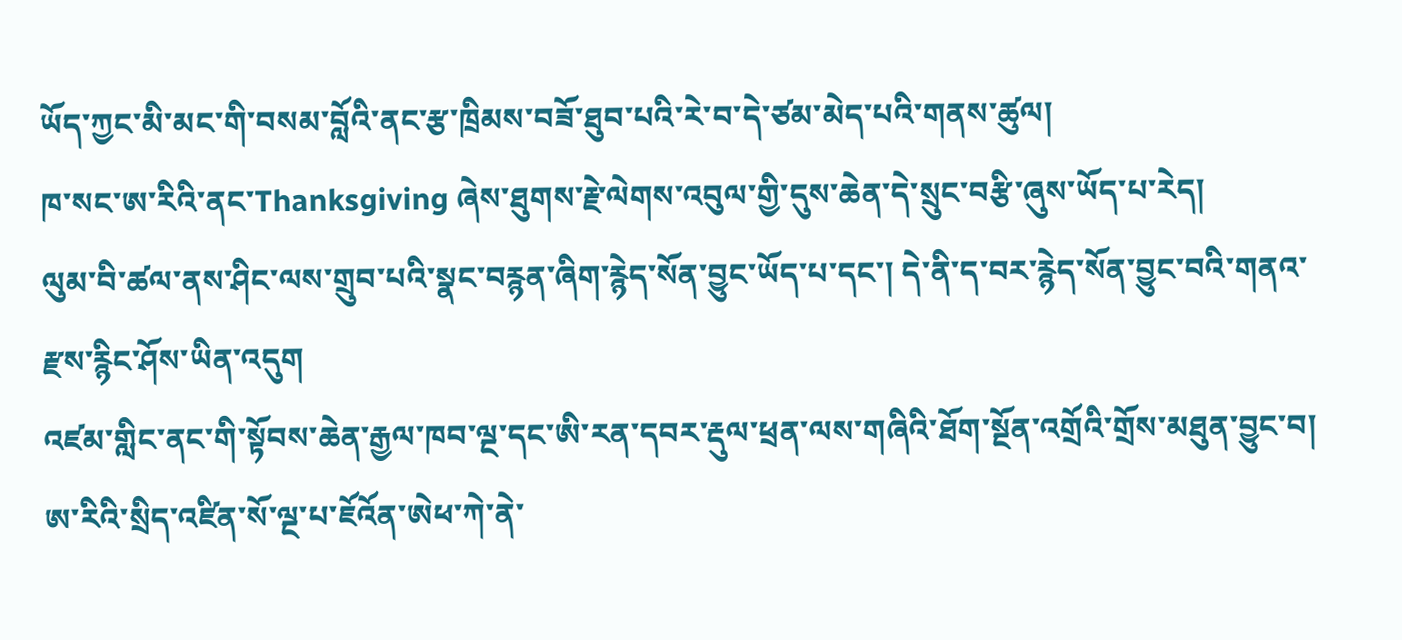ཡོད་ཀྱང་མི་མང་གི་བསམ་བློའི་ནང་རྩ་ཁྲིམས་བཟོ་ཐུབ་པའི་རེ་བ་དེ་ཙམ་མེད་པའི་གནས་ཚུལ།
ཁ་སང་ཨ་རིའི་ནང་Thanksgiving ཞེས་ཐུགས་རྗེ་ལེགས་འབུལ་གྱི་དུས་ཆེན་དེ་སྲུང་བརྩི་ཞུས་ཡོད་པ་རེད།
ལུམ་བི་ཚལ་ནས་ཤིང་ལས་གྲུབ་པའི་སྣང་བརྙན་ཞིག་རྙེད་སོན་བྱུང་ཡོད་པ་དང་། དེ་ནི་ད་བར་རྙེད་སོན་བྱུང་བའི་གནའ་རྫས་རྙིང་ཤོས་ཡིན་འདུག
འཛམ་གླིང་ནང་གི་སྟོབས་ཆེན་རྒྱལ་ཁབ་ལྔ་དང་ཨི་རན་དབར་རྡུལ་ཕྲན་ལས་གཞིའི་ཐོག་སྔོན་འགྲོའི་གྲོས་མཐུན་བྱུང་བ།
ཨ་རིའི་སྲིད་འཛིན་སོ་ལྔ་པ་ཇོའོན་ཨེཕ་ཀེ་ནེ་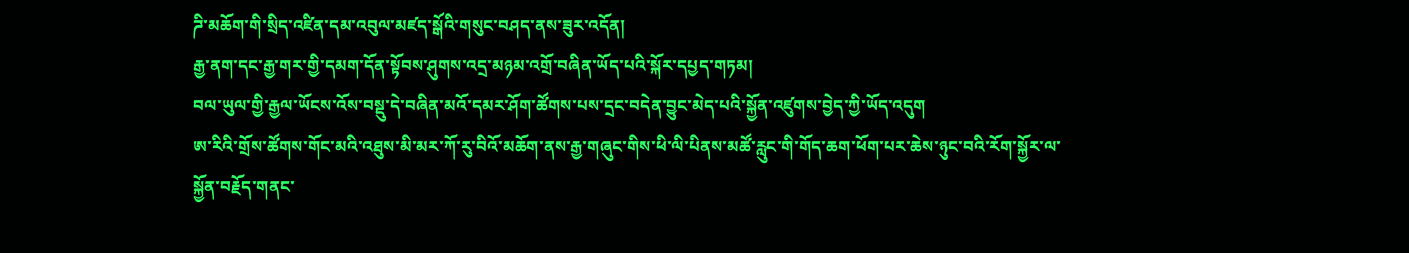ཌི་མཆོག་གི་སྲིད་འཛིན་དམ་འབུལ་མཛད་སྒོའི་གསུང་བཤད་ནས་ཟུར་འདོན།
རྒྱ་ནག་དང་རྒྱ་གར་གྱི་དམག་དོན་སྟོབས་ཤུགས་འདྲ་མཉམ་འགྲོ་བཞིན་ཡོད་པའི་སྐོར་དཔྱད་གཏམ།
བལ་ཡུལ་གྱི་རྒྱལ་ཡོངས་འོས་བསྡུ་དེ་བཞིན་མའོ་དམར་ཤོག་ཚོགས་པས་དྲང་བདེན་བྱུང་མེད་པའི་སྐྱོན་འཛུགས་བྱེད་ཀྱི་ཡོད་འདུག
ཨ་རིའི་གྲོས་ཚོགས་གོང་མའི་འཐུས་མི་མར་ཀོ་རུ་བིའོ་མཆོག་ནས་རྒྱ་གཞུང་གིས་ཕི་ལི་པིནས་མཚོ་རླུང་གི་གོད་ཆག་ཕོག་པར་ཆེས་ཉུང་བའི་རོག་སྐྱོར་ལ་སྐྱོན་བརྗོད་གནང་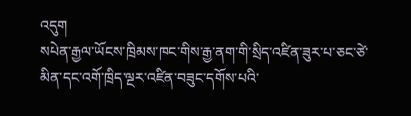འདུག
སཔེན་རྒྱལ་ཡོངས་ཁྲིམས་ཁང་གིས་རྒྱ་ནག་གི་སྲིད་འཛིན་ཟུར་པ་ཅང་ཙེ་མིན་དང་འགོ་ཁྲིད་ལྔར་འཛིན་བཟུང་དགོས་པའི་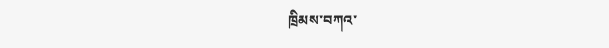ཁྲིམས་བཀའ་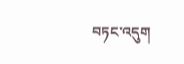བཏང་འདུག